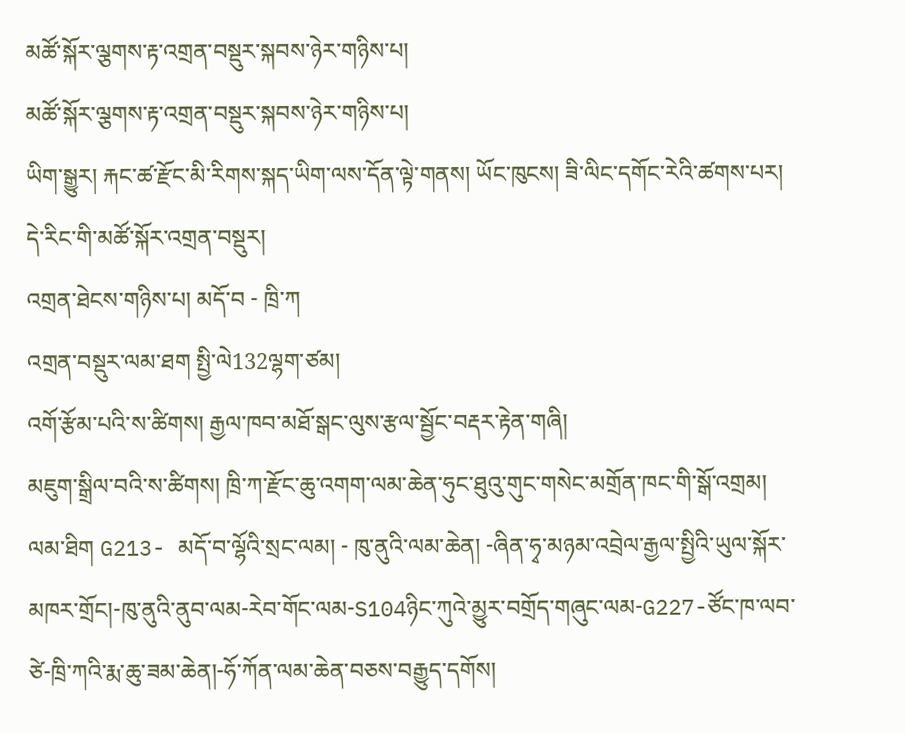མཚོ་སྐོར་ལྕགས་རྟ་འགྲན་བསྡུར་སྐབས་ཉེར་གཉིས་པ།
མཚོ་སྐོར་ལྕགས་རྟ་འགྲན་བསྡུར་སྐབས་ཉེར་གཉིས་པ།
ཡིག་སྒྱུར། རྐང་ཚ་རྫོང་མི་རིགས་སྐད་ཡིག་ལས་དོན་ལྟེ་གནས། ཡོང་ཁུངས། ཟི་ལིང་དགོང་རེའི་ཚགས་པར།
དེ་རིང་གི་མཚོ་སྐོར་འགྲན་བསྡུར།
འགྲན་ཐེངས་གཉིས་པ། མདོ་བ - ཁྲི་ཀ
འགྲན་བསྡུར་ལམ་ཐག སྤྱི་ལེ132ལྷག་ཙམ།
འགོ་རྩོམ་པའི་ས་ཚིགས། རྒྱལ་ཁབ་མཐོ་སྒང་ལུས་རྩལ་སྦྱོང་བརྡར་རྟེན་གཞི།
མཇུག་སྒྲིལ་བའི་ས་ཚིགས། ཁྲི་ཀ་རྫོང་ཆུ་འགག་ལམ་ཆེན་ཧུང་ཐུའུ་གུང་གསེང་མགྲོན་ཁང་གི་སྒོ་འགྲམ།
ལམ་ཐིག G213- མདོ་བ་ལྷོའི་སྲང་ལམ། - ཁུ་ནུའི་ལམ་ཆེན། -ཞིན་ཧྭ་མཉམ་འབྲེལ་རྒྱལ་སྤྱིའི་ཡུལ་སྐོར་མཁར་གྲོང།-ཁུ་ནུའི་ནུབ་ལམ-རེབ་གོང་ལམ-S104ཉིང་ཀུའེ་མྱུར་བགྲོད་གཞུང་ལམ-G227-ཙོང་ཁ་ལབ་ཙེ-ཁྲི་ཀའི་རྨ་ཆུ་ཟམ་ཆེན།-ཧོ་ཀོན་ལམ་ཆེན་བཅས་བརྒྱུད་དགོས།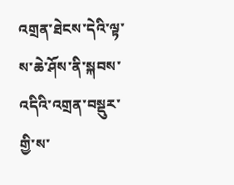འགྲན་ཐེངས་དེའི་ལྟ་ས་ཆེ་ཤོས་ནི་སྐབས་འདིའི་འགྲན་བསྡུར་གྱི་ས་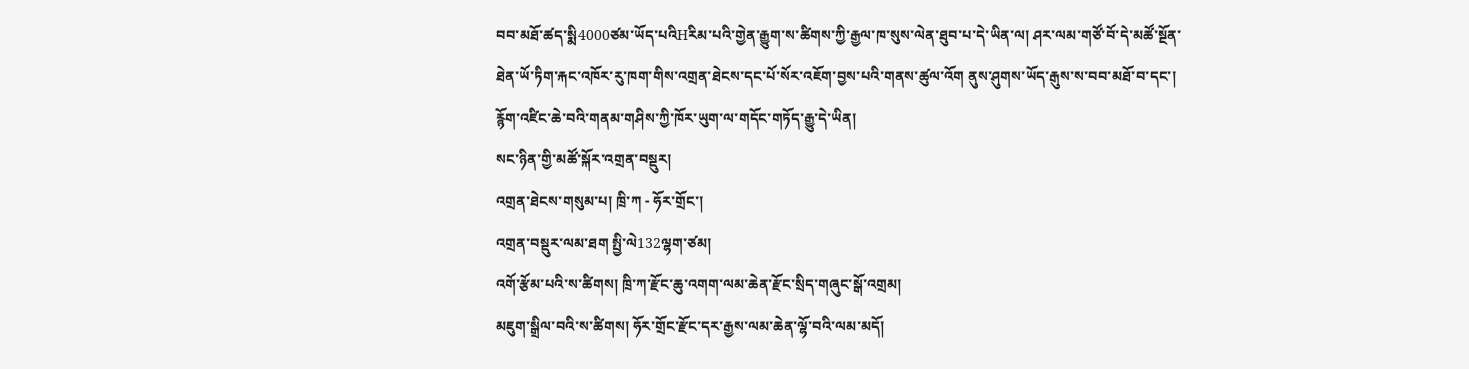བབ་མཐོ་ཚད་སྨི4000ཙམ་ཡོད་པའིHརིམ་པའི་གྱེན་རྒྱུག་ས་ཚིགས་ཀྱི་རྒྱལ་ཁ་སུས་ལེན་ཐུབ་པ་དེ་ཡིན་ལ། ཤར་ལམ་གཙོ་བོ་དེ་མཚོ་སྔོན་ཐེན་ཡོ་ཏིག་རྐང་འཁོར་རུ་ཁག་གིས་འགྲན་ཐེངས་དང་པོ་སོར་འཇོག་བྱས་པའི་གནས་ཚུལ་འོག ནུས་ཤུགས་ཡོད་རྒུས་ས་བབ་མཐོ་བ་དང་། རྙོག་འཛིང་ཆེ་བའི་གནམ་གཤིས་ཀྱི་ཁོར་ཡུག་ལ་གདོང་གཏོད་རྒྱུ་དེ་ཡིན།
སང་ཉིན་གྱི་མཚོ་སྐོར་འགྲན་བསྡུར།
འགྲན་ཐེངས་གསུམ་པ། ཁྲི་ཀ - ཧོར་གྲོང་།
འགྲན་བསྡུར་ལམ་ཐག སྤྱི་ལེ132ལྷག་ཙམ།
འགོ་རྩོམ་པའི་ས་ཚིགས། ཁྲི་ཀ་རྫོང་ཆུ་འགག་ལམ་ཆེན་རྫོང་སྲིད་གཞུང་སྒོ་འགྲམ།
མཇུག་སྒྲིལ་བའི་ས་ཚིགས། ཧོར་གྲོང་རྫོང་དར་རྒྱས་ལམ་ཆེན་ལྷོ་བའི་ལམ་མདོ།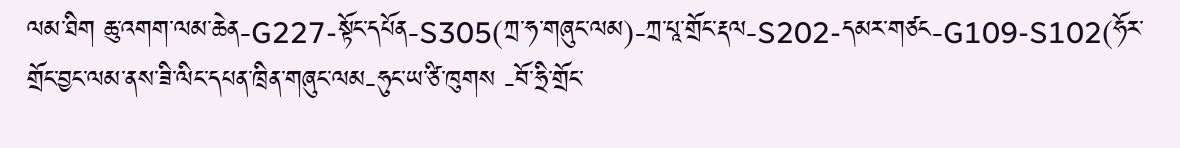ལམ་ཐིག ཆུ་འགག་ལམ་ཆེན-G227-སྟོང་དཔོན-S305(ཀྲ་ཧ་གཞུང་ལམ)-ཀྲ་པཱ་གྲོང་རྡལ-S202-དམར་གཙང-G109-S102(ཧོར་གྲོང་བྱང་ལམ་ནས་ཟི་ལིང་དཔན་ཁྲིན་གཞུང་ལམ-ཧུང་ཡ་ཙི་ཁུགས -བོ་ཧྲི་གྲོང་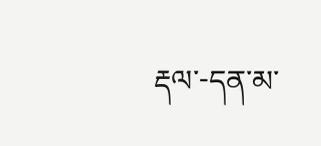རྡལ་-དན་མ་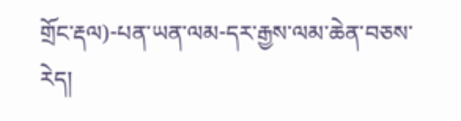གྲོང་རྡལ)-པན་ཡན་ལམ-དར་རྒྱས་ལམ་ཆེན་བཅས་རེད།